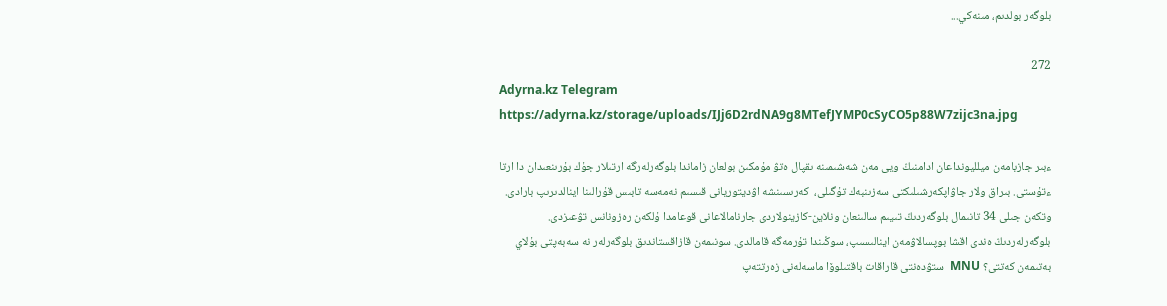بلوگەر بولدىم، مىنەكي...

272
Adyrna.kz Telegram
https://adyrna.kz/storage/uploads/IJj6D2rdNA9g8MTefJYMP0cSyCO5p88W7zijc3na.jpg

ءبىر جازبامەن ميلليونداعان ادامنىڭ ويى مەن شەشىمىنە ىقپال ەتۋ مۇمكىن بولعان زاماندا بلوگەرلەرگە ارتىلار جۇك بۇرىنعىدان دا ارتا ءتۇستى. بىراق ولار جاۋاپكەرشىلىكتى سەزىنبەك تۇگىلى،  كەرىسىنشە اۋديتوريانى قىسىم نەمەسە تابىس قۇرالىنا اينالدىرىپ بارادى. وتكەن جىلى 34 تانىمال بلوگەردىڭ تىيىم سالىنعان ونلاين-كازينولاردى جارنامالاعانى قوعامدا ۇلكەن رەزونانس تۋعىزدى. بلوگەرلەردىڭ ەندى اقشا بوپسالاۋمەن اينالىسىپ، سوڭىندا تۇرمەگە قامالدى. سونىمەن قازاقستاندىق بلوگەرلەر نە سەبەپتى بۇلاي بەتىمەن كەتتى؟ MNU  ستۋدەنتى قاراقات باقتىلوۆا ماسەلەنى زەرتتەپ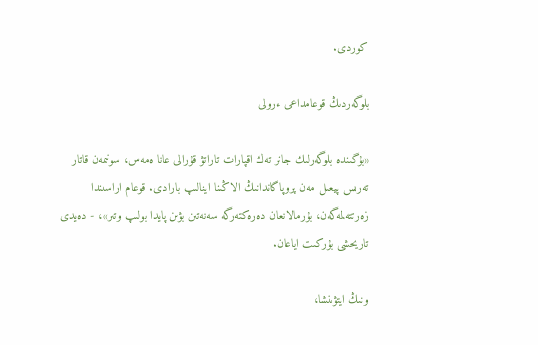كوردى.

بلوگەردىڭ قوعامداعى ءرولى

«بۇگىندە بلوگەرلىك جانر تەك اقپارات تاراتۋ قۇرالى عانا ەمەس، سونىمەن قاتار تەرىس پيعىل مەن پروپاگاندانىڭ الاڭىنا اينالىپ بارادى. قوعام اراسىندا زەرتتەلمەگەن، بۇرمالانعان دەرەكتەرگە سەنەتىن بۋىن پايدا بولىپ وتىر»، - دەيدى تاريحشى بۇركىت اياعان.

ونىڭ ايتۋىنشا،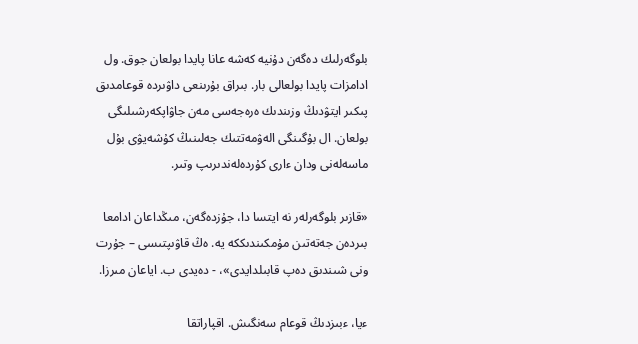بلوگەرلىك دەگەن دۇنيە كەشە عانا پايدا بولعان جوق. ول ادامزات پايدا بولعالى بار. بىراق بۇرىنعى داۋىردە قوعامدىق پىكىر ايتۋدىڭ وزىندىك ەرەجەسى مەن جاۋاپكەرشىلىگى بولعان. ال بۇگىنگى الەۋمەتتىك جەلىنىڭ كۇشەيۋى بۇل ماسەلەنى ودان ءارى كۇردەلەندىرىپ وتىر.

«قازىر بلوگەرلەر نە ايتسا دا، جۇزدەگەن، مىڭداعان ادامعا بىردەن جەتەتىن مۇمكىندىككە يە. ەڭ قاۋىپتىسى – جۇرت ونى شىندىق دەپ قابىلدايدى»، - دەيدى ب. اياعان مىرزا.

ءيا، ءبىزدىڭ قوعام سەنگىش. اقپاراتقا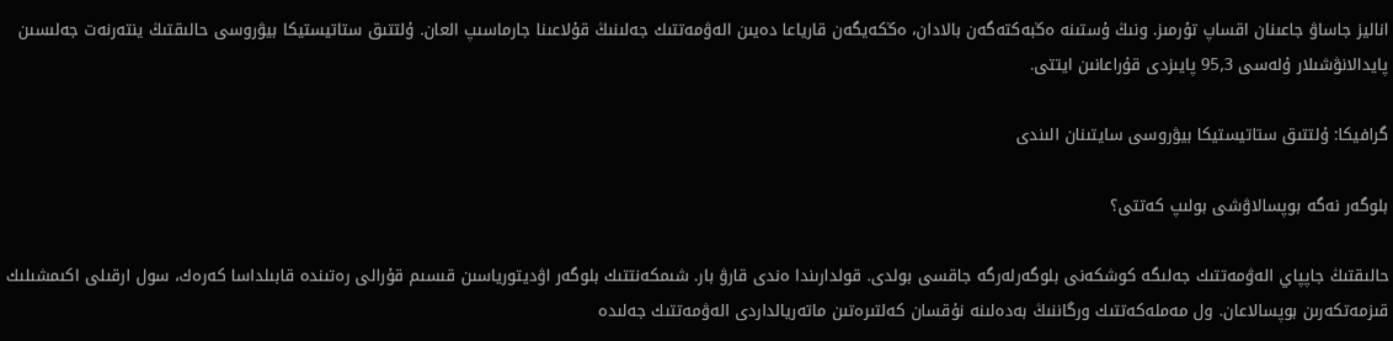اناليز جاساۋ جاعىنان اقساپ تۇرمىز. ونىڭ ۇستىنە ەڭبەكتەگەن بالادان، ەڭكەيگەن قارياعا دەيىن الەۋمەتتىك جەلىنىڭ قۇلاعىنا جارماسىپ العان. ۇلتتىق ستاتيستيكا بيۋروسى حالىقتىڭ ينتەرنەت جەلىسىن پايدالانۋشىلار ۇلەسى 95,3 پايىزدى قۇراعانىن ايتتى.

گرافيكا: ۇلتتىق ستاتيستيكا بيۋروسى سايتىنان الىندى

بلوگەر نەگە بوپسالاۋشى بولىپ كەتتى؟

حالىقتىڭ جاپپاي الەۋمەتتىك جەلىگە كوشكەنى بلوگەرلەرگە جاقسى بولدى. قولدارىندا ەندى قارۋ بار. شىمكەنتتىك بلوگەر اۋديتورياسىن قىسىم قۇرالى رەتىندە قابىلداسا كەرەك، سول ارقىلى اكىمشىلىك قىزمەتكەرىن بوپسالاعان. ول مەملەكەتتىك ورگاننىڭ بەدەلىنە نۇقسان كەلتىرەتىن ماتەريالداردى الەۋمەتتىك جەلىدە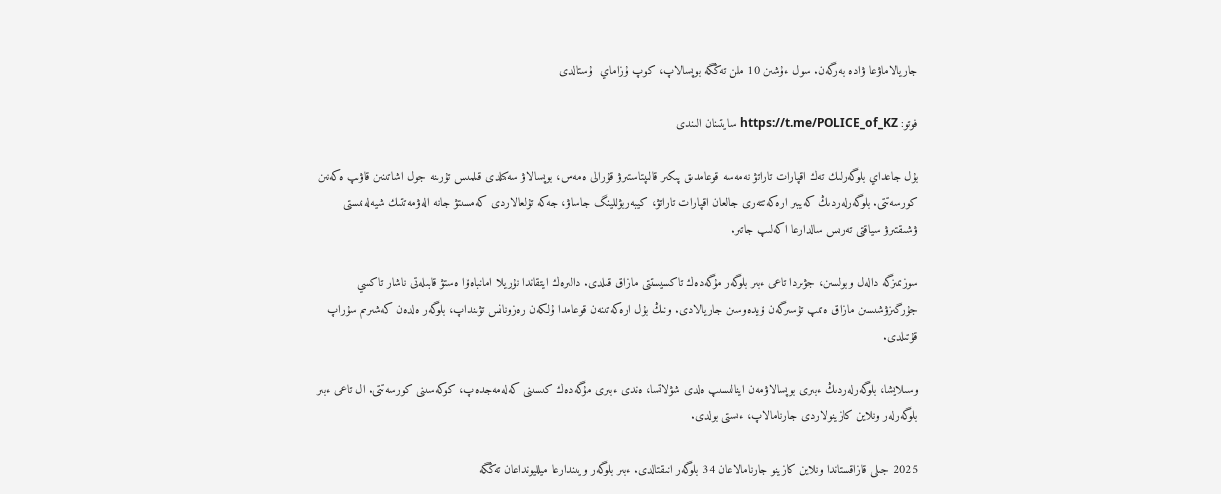جاريالاماۋعا ۋادە بەرگەن. سول ءۇشىن 10 ملن تەڭگە بوپسالاپ، كوپ ۇزاماي  ۇستالدى

فوتو: https://t.me/POLICE_of_KZ سايتىنان الىندى

بۇل جاعداي بلوگەرلىك تەك اقپارات تاراتۋ نەمەسە قوعامدىق پىكىر قالىپتاستىرۋ قۇرالى ەمەس، بوپسالاۋ سەكىلدى قىلمىس تۇرىنە جول اشاتىنىن قاۋىپ ەكەنىن كورسەتتى. بلوگەرلەردىڭ كەيبىر ارەكەتتەرى جالعان اقپارات تاراتۋ، كيبەربۋللينگ جاساۋ، جەكە تۇلعالاردى كەمسىتۋ جانە الەۋمەتتىك شيەلەنىستى ۋشىقتىرۋ سياقتى تەرىس سالدارعا اكەلىپ جاتىر.

سوزىمىزگە دالەل وبولسىن، جۋىردا تاعى ءبىر بلوگەر مۇگەدەك تاكسيستتى مازاق قىلدى. دالىرەك ايتقاندا نۇريلا امانباەۆا ەستۋ قابىلەتى ناشار تاكسي جۇرگىزۋشىسىن مازاق ەتىپ تۇسىرگەن ۆيدەوسىن جاريالادى. ونىڭ بۇل ارەكەتىنەن قوعامدا ۇلكەن رەزونانس تۋىنداپ، بلوگەر ەلدەن كەشىرىم سۇراپ قۇتىلدى.

وسىلايشا، بلوگەرلەردىڭ ءبىرى بوپسالاۋمەن اينالىسىپ ەلدى شۋلاتسا، ەندى ءبىرى مۇگەدەك كىسىنى كەلەمەجدەپ، كوكەسىنى كورسەتتى. ال تاعى ءبىر بلوگەرلەر ونلاين كازينولاردى جارنامالاپ، ءىستى بولدى.

2025 جىلى قازاقستاندا ونلاين كازينو جارنامالاعان 34 بلوگەر انىقتالدى. ءبىر بلوگەر ويىندارعا ميلليونداعان تەڭگە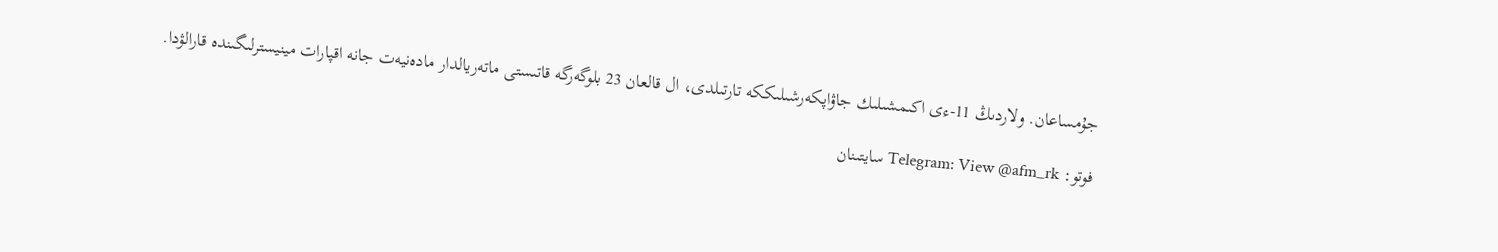جۇمساعان. ولاردىڭ 11-ءى اكىمشىلىك جاۋاپكەرشىلىككە تارتىلدى، ال قالعان 23 بلوگەرگە قاتىستى ماتەريالدار مادەنيەت جانە اقپارات مينيسترلىگىندە قارالۋدا.

فوتو: Telegram: View @afm_rk سايتىنان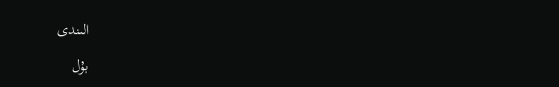الىندى

بۇل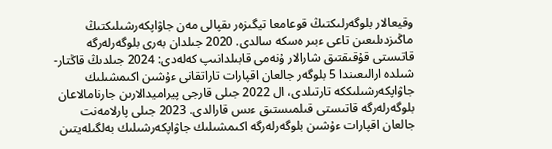وقيعالار بلوگەرلىكتىڭ قوعامعا تيگىزەر ىقپالى مەن جاۋاپكەرشىلىكتىڭ ماڭىزدىلىعىن تاعى ءبىر ەسكە سالدى. 2020 جىلدان بەرى بلوگەرلەرگە قاتىستى قۇقىقتىق شارالار ۇنەمى قابىلدانىپ كەلەدى: 2024 جىلدىڭ قاڭتار-شىلدە ارالىعىندا 5 بلوگەر جالعان اقپارات تاراتقانى ءۇشىن اكىمشىلىك جاۋاپكەرشىلىككە تارتىلدى، ال 2022 جىلى قارجى پيراميدالارىن جارنامالاعان بلوگەرلەرگە قاتىستى قىلمىستىق ءىس قارالدى. 2023 جىلى پارلامەنت جالعان اقپارات ءۇشىن بلوگەرلەرگە اكىمشىلىك جاۋاپكەرشىلىك بەلگىلەيتىن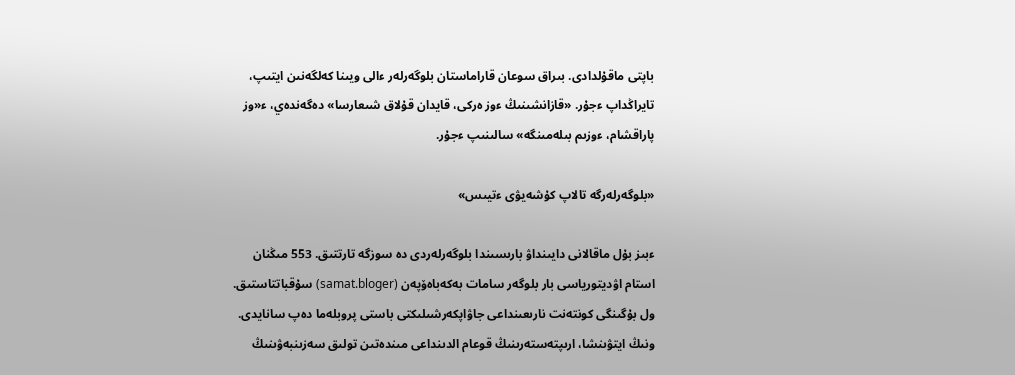باپتى ماقۇلدادى. بىراق سوعان قاراماستان بلوگەرلەر ءالى ويىنا كەلگەنىن ايتىپ، تايراڭداپ ءجۇر. «قازانشىنىڭ ءوز ەركى، قايدان قۇلاق شىعارسا» دەگەندەي، ء«وز پاراقشام، ءوزىم بىلەمىنگە» سالىنىپ ءجۇر.

«بلوگەرلەرگە تالاپ كۇشەيۋى ءتيىس»

ءبىز بۇل ماقالانى دايىنداۋ بارىسىندا بلوگەرلەردى دە سوزگە تارتتىق. 553 مىڭنان استام اۋديتورياسى بار بلوگەر سامات بەكەباەۆپەن (samat.bloger) سۇقباتتاستىق. ول بۇگىنگى كونتەنت نارىعىنداعى جاۋاپكەرشىلىكتى باستى پروبلەما دەپ سانايدى. ونىڭ ايتۋىنشا، ارىپتەستەرىنىڭ قوعام الدىنداعى مىندەتىن تولىق سەزىنبەۋىنىڭ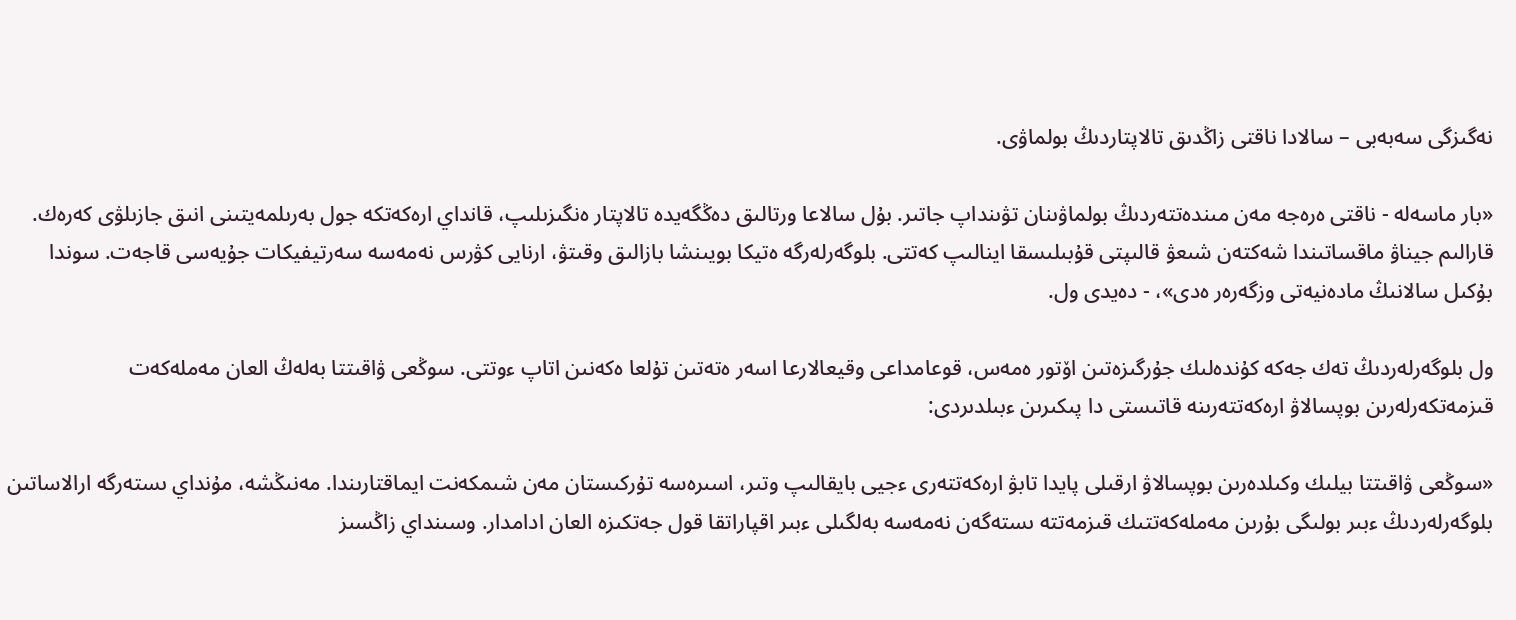نەگىزگى سەبەبى – سالادا ناقتى زاڭدىق تالاپتاردىڭ بولماۋى.

«بار ماسەلە - ناقتى ەرەجە مەن مىندەتتەردىڭ بولماۋىنان تۋىنداپ جاتىر. بۇل سالاعا ورتالىق دەڭگەيدە تالاپتار ەنگىزىلىپ، قانداي ارەكەتكە جول بەرىلمەيتىنى انىق جازىلۋى كەرەك. قارالىم جيناۋ ماقساتىندا شەكتەن شىعۋ قالىپتى قۇبىلىسقا اينالىپ كەتتى. بلوگەرلەرگە ەتيكا بويىنشا بازالىق وقىتۋ، ارنايى كۋرس نەمەسە سەرتيفيكات جۇيەسى قاجەت. سوندا بۇكىل سالانىڭ مادەنيەتى وزگەرەر ەدى»، - دەيدى ول.

ول بلوگەرلەردىڭ تەك جەكە كۇندەلىك جۇرگىزەتىن اۆتور ەمەس، قوعامداعى وقيعالارعا اسەر ەتەتىن تۇلعا ەكەنىن اتاپ ءوتتى. سوڭعى ۋاقىتتا بەلەڭ العان مەملەكەت قىزمەتكەرلەرىن بوپسالاۋ ارەكەتتەرىنە قاتىستى دا پىكىرىن ءبىلدىردى:

«سوڭعى ۋاقىتتا بيلىك وكىلدەرىن بوپسالاۋ ارقىلى پايدا تابۋ ارەكەتتەرى ءجيى بايقالىپ وتىر، اسىرەسە تۇركىستان مەن شىمكەنت ايماقتارىندا. مەنىڭشە، مۇنداي ىستەرگە ارالاساتىن بلوگەرلەردىڭ ءبىر بولىگى بۇرىن مەملەكەتتىك قىزمەتتە ىستەگەن نەمەسە بەلگىلى ءبىر اقپاراتقا قول جەتكىزە العان ادامدار. وسىنداي زاڭسىز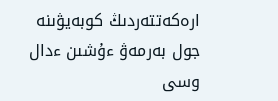ارەكەتتەردىڭ كوبەيۋىنە جول بەرمەۋ ءۇشىن ءدال وسى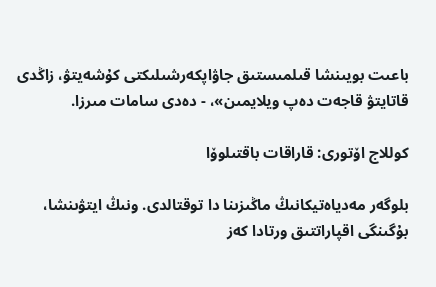باعىت بويىنشا قىلمىستىق جاۋاپكەرشىلىكتى كۇشەيتۋ، زاڭدى قاتايتۋ قاجەت دەپ ويلايمىن»، - دەدى سامات مىرزا.

كوللاج اۆتورى: قاراقات باقتىلوۆا

بلوگەر مەدياەتيكانىڭ ماڭىزىنا دا توقتالدى. ونىڭ ايتۋىنشا، بۇگىنگى اقپاراتتىق ورتادا كەز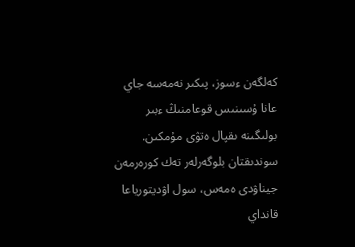كەلگەن ءسوز، پىكىر نەمەسە جاي عانا ۇسىنىس قوعامنىڭ ءبىر بولىگىنە ىقپال ەتۋى مۇمكىن. سوندىقتان بلوگەرلەر تەك كورەرمەن جيناۋدى ەمەس، سول اۋديتورياعا قانداي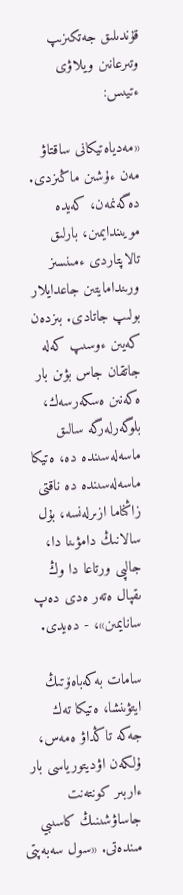قۇندىلىق جەتكىزىپ وتىرعانىن ويلاۋى ءتيىس:

«مەدياەتيكانى ساقتاۋ مەن ءۇشىن ماڭىزدى. دەگەنمەن، كەيدە مويىندايمىن، بارلىق تالاپتاردى ءمىنسىز ورىندامايتىن جاعدايلار بولىپ جاتادى. بىزدەن كەيىن ءوسىپ كەلە جاتقان جاس بۋىن بار ەكەنىن ەسكەرسەك، بلوگەرلەرگە سالىق ماسەلەسىندە دە، ەتيكا ماسەلەسىندە دە ناقتى زاڭناما ازىرلەنسە، بۇل سالانىڭ دامۋىنا دا، جالپى ورتاعا دا وڭ ىقپال ەتەر ەدى دەپ سانايمىن»، - دەيدى.

سامات بەكەباەۆتىڭ ايتۋىنشا، ەتيكا تەك جەكە تاڭداۋ ەمەس، ۇلكەن اۋديتورياسى بار ءاربىر كونتەنت جاساۋشىنىڭ كاسىبي مىندەتى. «سول سەبەپتى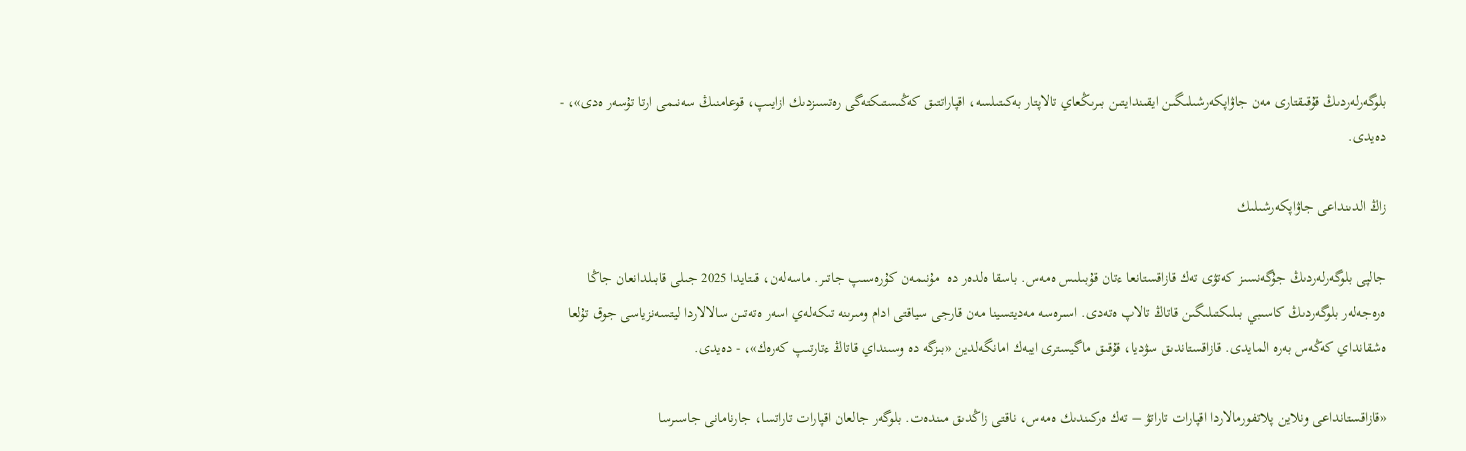بلوگەرلەردىڭ قۇقىقتارى مەن جاۋاپكەرشىلىگىن ايقىندايتىن بىرىڭعاي تالاپتار بەكىتىلسە، اقپاراتتىق كەڭىستىكتەگى رەتسىزدىك ازايىپ، قوعامنىڭ سەنىمى ارتا تۇسەر ەدى»، - دەيدى.

زاڭ الدىنداعى جاۋاپكەرشىلىك

جالپى بلوگەرلەردىڭ جۇگەنسىز كەتۋى تەك قازاقستانعا ءتان قۇبىلىس ەمەس. باسقا ەلدەر دە  مۇنىمەن كۇرەسىپ جاتىر. ماسەلەن، قىتايدا 2025 جىلى قابىلدانعان جاڭا ەرەجەلەر بلوگەردىڭ كاسىبي بىلىكتىلىگىن قاتاڭ تالاپ ەتەدى. اسىرەسە مەديتسينا مەن قارجى سياقتى ادام ومىرىنە تىكەلەي اسەر ەتەتىن سالالاردا ليتسەنزياسى جوق تۇلعا ەشقانداي كەڭەس بەرە المايدى. قازاقستاندىق سۋديا، قۇقىق ماگيسترى ايبەك امانگەلدين «بىزگە دە وسىنداي قاتاڭ ءتارتىپ كەرەك»، - دەيدى.

«قازاقستانداعى ونلاين پلاتفورمالاردا اقپارات تاراتۋ – تەك ەركىندىك ەمەس، ناقتى زاڭدىق مىندەت. بلوگەر جالعان اقپارات تاراتسا، جارنامانى جاسىرسا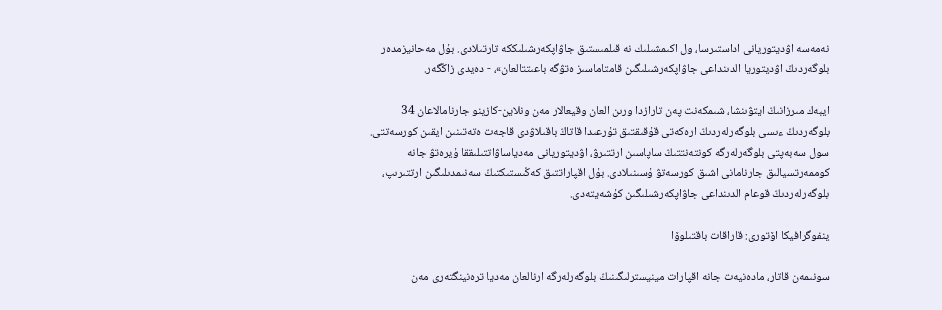نەمەسە اۋديتوريانى اداستىرسا، ول اكىمشىلىك نە قىلمىستىق جاۋاپكەرشىلىككە تارتىلادى. بۇل مەحانيزمدەر بلوگەردىڭ اۋديتوريا الدىنداعى جاۋاپكەرشىلىگىن قامتاماسىز ەتۋگە باعىتتالعان»، - دەيدى زاڭگەر.

ايبەك مىرزانىڭ ايتۋىنشا، شىمكەنت پەن تارازدا ورىن العان وقيعالار مەن ونلاين-كازينو جارنامالاعان 34 بلوگەردىڭ ءىسى بلوگەرلەردىڭ ارەكەتى قۇقىقتىق تۇرعىدا قاتاڭ باقىلاۋدى قاجەت ەتەتىنىن ايقىن كورسەتتى. سول سەبەپتى بلوگەرلەرگە كونتەنتتىڭ ساپاسىن ارتتىرۋ، اۋديتوريانى مەدياساۋاتتىلىققا ۇيرەتۋ جانە كوممەرتسيالىق جارنامانى اشىق كورسەتۋ ۇسىنىلادى. بۇل اقپاراتتىق كەڭىستىكتىڭ سەنىمدىلىگىن ارتتىرىپ، بلوگەرلەردىڭ قوعام الدىنداعى جاۋاپكەرشىلىگىن كۇشەيتەدى.

ينفوگرافيكا اۆتورى: قاراقات باقتىلوۆا

سونىمەن قاتار، مادەنيەت جانە اقپارات مينيسترلىگىنىڭ بلوگەرلەرگە ارنالعان مەديا ترەنينگتەرى مەن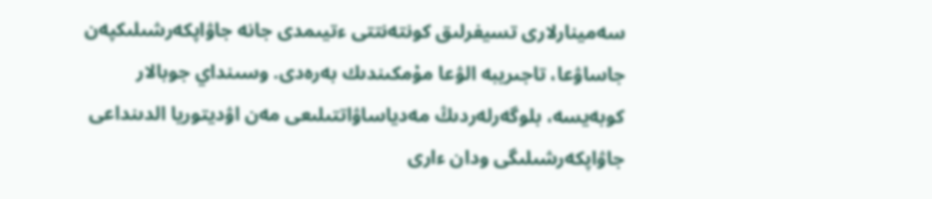سەمينارلارى تسيفرلىق كونتەنتتى ءتيىمدى جانە جاۋاپكەرشىلىكپەن جاساۋعا، تاجىريبە الۋعا مۇمكىندىك بەرەدى. وسىنداي جوبالار كوبەيسە، بلوگەرلەردىڭ مەدياساۋاتتىلىعى مەن اۋديتوريا الدىنداعى جاۋاپكەرشىلىگى ودان ءارى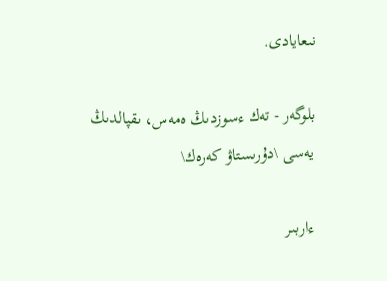نىعايادى.

بلوگەر - تەك ءسوزدىڭ ەمەس، ىقپالدىڭ يەسى \دۇرىستاۋ كەرەك\

ءاربىر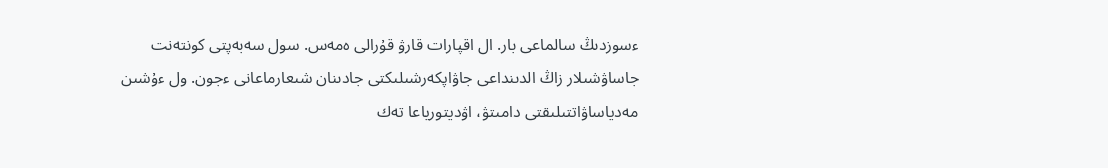ءسوزدىڭ سالماعى بار. ال اقپارات قارۋ قۇرالى ەمەس. سول سەبەپتى كونتەنت جاساۋشىلار زاڭ الدىنداعى جاۋاپكەرشىلىكتى جادىنان شىعارماعانى ءجون. ول ءۇشىن مەدياساۋاتتىلىقتى دامىتۋ، اۋديتورياعا تەك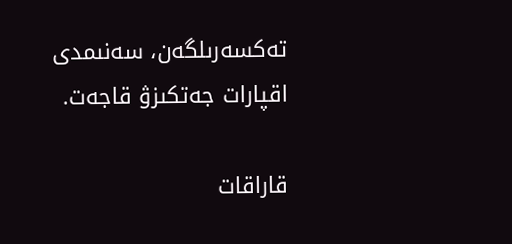تەكسەرىلگەن، سەنىمدى اقپارات جەتكىزۋ قاجەت.

قاراقات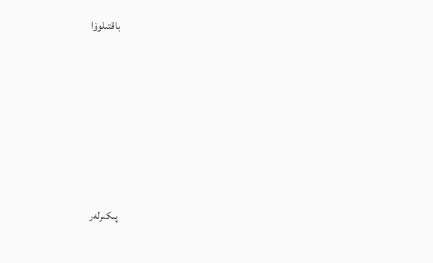باقتىلوۆا







پىكىرلەر